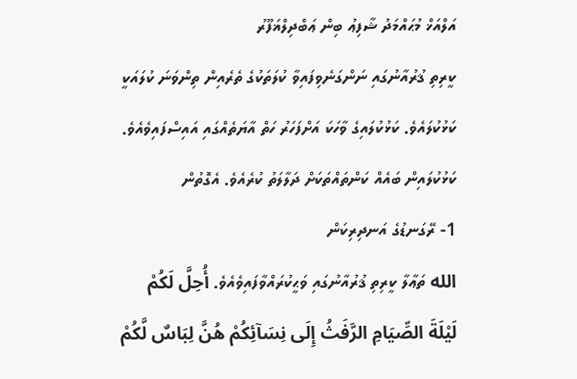އަލްއަޚް މުޙައްމަދު ޝާފިޢު ބިން ޢަބްދިލްޣަފޫރު
ކީރިތި ޤުރުއާނުގައި ނަންގަނެވިފައިވާ ކުލަތަކުގެ ތެރެއިން ތިންވަނަ ކުލައަކީ ކަޅުކުލައެވެ. ކަޅުކުލައިގެ ވާހަކަ އަށްފަހަރު ހަތް އާޔަތެއްގައި އައިސްފައިވެއެވެ.
ކަޅުކުލައިން ބައެއް ކަންތައްތަކަށް ދަލާލަތު ކުރެއެވެ. އެގޮތުން
1- ރޭގަނޑުގެ އަނދިރިކަން
الله ތަޢާލާ ކީރިތި ޤުރުއާނުގައި ވަޙީކުރައްވާފައިވެއެވެ. أُحِلَّ لَكُمْ لَيْلَةَ الصِّيَامِ الرَّفَثُ إِلَى نِسَآئِكُمْ هُنَّ لِبَاسٌ لَّكُمْ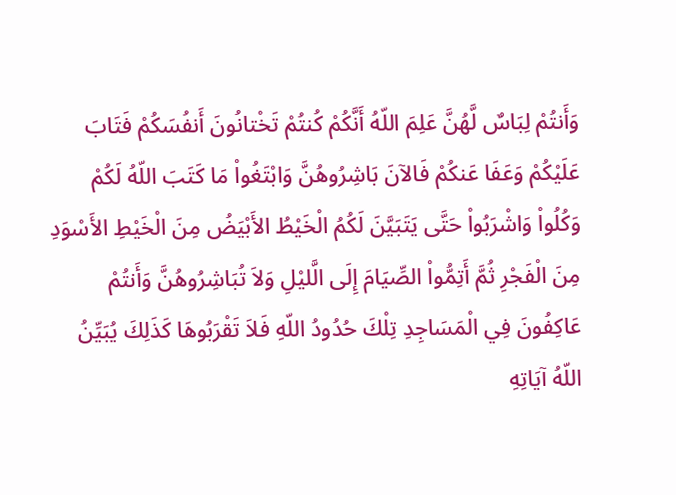وَأَنتُمْ لِبَاسٌ لَّهُنَّ عَلِمَ اللّهُ أَنَّكُمْ كُنتُمْ تَخْتانُونَ أَنفُسَكُمْ فَتَابَ عَلَيْكُمْ وَعَفَا عَنكُمْ فَالآنَ بَاشِرُوهُنَّ وَابْتَغُواْ مَا كَتَبَ اللّهُ لَكُمْ وَكُلُواْ وَاشْرَبُواْ حَتَّى يَتَبَيَّنَ لَكُمُ الْخَيْطُ الأَبْيَضُ مِنَ الْخَيْطِ الأَسْوَدِ مِنَ الْفَجْرِ ثُمَّ أَتِمُّواْ الصِّيَامَ إِلَى الَّليْلِ وَلاَ تُبَاشِرُوهُنَّ وَأَنتُمْ عَاكِفُونَ فِي الْمَسَاجِدِ تِلْكَ حُدُودُ اللّهِ فَلاَ تَقْرَبُوهَا كَذَلِكَ يُبَيِّنُ اللّهُ آيَاتِهِ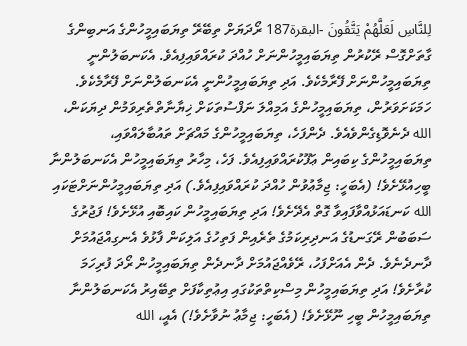لِلنَّاسِ لَعَلَّهُمْ يَتَّقُونَ -البقرة187 ރޯދަޔަށް ތިބޭރޭ ތިޔަބައިމީހުންގެ އަނބިންގެ ގާތަށްގޮސް ރޭކުރުން ތިޔަބައިމީހުންނަށް ހުއްދަ ކުރައްވައިފިއެވެ. އެކަނބަލުންނީ ތިޔަބައިމީހުންނަށް ފޭރާމެކެވެ. އަދި ތިޔަބައިމީހުންނީ އެކަނބަލުންނަށް ފޭރާމެކެވެ. ހަމަކަށަވަރުން، ތިޔަބައިމީހުންގެ އަމިއްލަ ނަފްސުތަކަށް ޚިޔާނާތްތެރިވަމުން ދިޔަކަން، الله ދެނެވޮޑިގެންވެއެވެ. ދެންފަހެ، ތިޔަބައިމީހުންގެ މައްޗަށް ތައުބާލައްވައި، ތިޔަބައިމީހުންގެ ކިބައިން ޢަފޫކުރައްވައިފިއެވެ. ފަހެ، މިހާރު ތިޔަބައިމީހުން އެކަނބަލުންނާ ބީހިއުޅޭށެވެ! (އެބަހީ: ޖިމާޢުވުން ހުއްދަ ކުރައްވައިފިއެވެ.) އަދި ތިޔަބައިމީހުންނަށްޓަކައި الله ކަނޑައަޅުއްވާފައިވާ ގޮތް އެދޭށެވެ! އަދި ތިޔަބައިމީހުން ކައިބޮއި އުޅޭށެވެ! ފަޖުރުގެ ސަބަބުން ރޭގަނޑުގެ އަނދިރިކަމުގެ ތެރެއިން ފަތިހުގެ އަލިކަން ފާޅުވެ އެނގިއްޖައުމަށް ދާނދެނެވެ. ދެން އެއަށްފަހު، ރޭވެއްޖައުމަށް ދާނދެން ތިޔަބައިމީހުން ރޯދަ ފުރިހަމަ ކުރާށެވެ! އަދި ތިޔަބައިމީހުން މިސްކިތްތަކުގައި އިޢުތިކާފަށް ތިބޭއިރު އެކަނބަލުންނާ ތިޔަބައިމީހުން ބީހި ނޫޅޭށެވެ! (އެބަހީ: ޖިމާޢު ނުވާށެވެ!) އެއީ، الله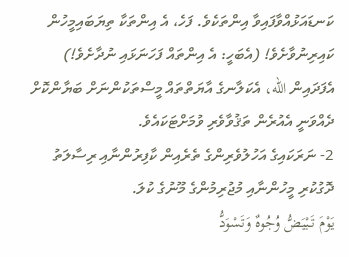ކަނޑައަޅުއްވާފައިވާ އިންތަކެވެ. ފަހެ، އެ އިންތަކާ ތިޔަބައިމީހުން ކައިރިނުވާށެވެ! (އެބަހީ: އެ އިންތައް ފަހަނަޅައި ނުދާށެވެ!) އެފަދައިން الله، އެކަލާނގެ އާޔަތްތައް މީސްތަކުންނަށް ބަޔާންކޮށް ދެއްވަނީ އެއުރެން ތަޤުވާވެރި ވުމަށްޓަކައެވެ.
2- ނަރަކައިގެ އަހުލުވެރިންގެ ތެރެއިން ކާފިރުންނާއި ރިސާލަތު ދޮގުކުރި މީހުންނާއި މުޖުރިމުންގެ މޫނުގެ ކުލަ.
يَوْمَ تَبْيَضُّ وُجُوهٌ وَتَسْوَدُّ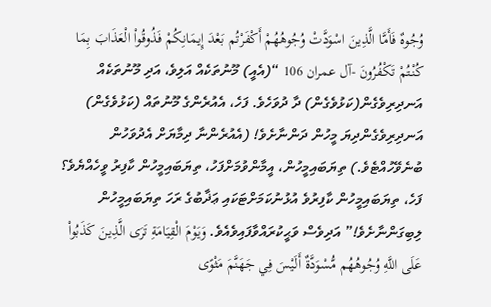وُجُوهٌ فَأَمَّا الَّذِينَ اسْوَدَّتْ وُجُوهُهُمْ أَكْفَرْتُم بَعْدَ إِيمَانِكُمْ فَذُوقُواْ الْعَذَابَ بِمَا كُنْتُمْ تَكْفُرُونَ -آل عمران 106 “(އެއީ) މޫނުތަކެއް އަލިވެ، އަދި މޫނުތަކެއް އަނދިރިވެގެން(ކަޅުވެގެން) ދާ ދުވަހެވެ. ފަހެ، އެއުރެންގެ މޫނުތައް (ކަޅުވެގެން) އަނދިރިވެގެންދިޔަ މީހުން ދަންނާށެވެ! (އެއުރެންނާ ދިމާޔަށް އެދުވަހުން ބުނެވޭހުއްޓެވެ.) ތިޔަބައިމީހުން، އީމާންވުމަށްފަހު، ތިޔަބައިމީހުން ކާފިރު ވީހެއްޔެވެ؟ ފަހެ، ތިޔަބައިމީހުން ކާފިރުވެ އުޅުނުކަމަށްޓަކައި ޢަޛާބުގެ ރަހަ ތިޔަބައިމީހުން ލިބިގަންނާށެވެ!” އަދިވެސް ވަޙީކުރައްވާފައިވެއެވެ. وَيَوْمَ الْقِيَامَةِ تَرَى الَّذِينَ كَذَبُواْ عَلَى اللَّهِ وُجُوهُهُم مُّسْوَدَّةٌ أَلَيْسَ فِي جَهَنَّمَ مَثْوًى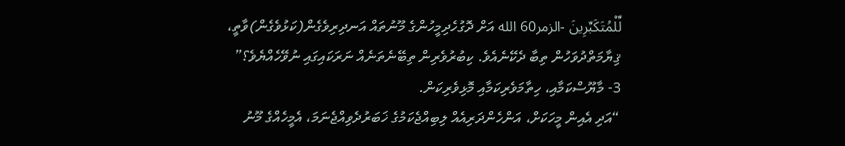لِّلْمُتَكَبِّرِينَ -الزمر60 الله އަށް ދޮގުހެދިމީހުންގެ މޫނުތައް އަނދިރިވެގެން(ކަޅުވެގެން)ވާތީ، ޤިޔާމަތްދުވަހުން ތިބާ ދެކޭނެއެވެ. ކިބުރުވެރިން ތިބޭނެތަނެއް ނަރަކައިގައި ނުވޭހެއްޔެވެ؟”
3- މާޔޫސްކަމާއި، ހިތާމަވެރިކަމާއި މޮޅިވެރިކަން.
“އަދި އެއިން މީހަކަށް، އަންހެންދަރިއެއް ލިބިއްޖެކަމުގެ ޚަބަރުދެވިއްޖެނަމަ، އެމީހެއްގެ މޫނު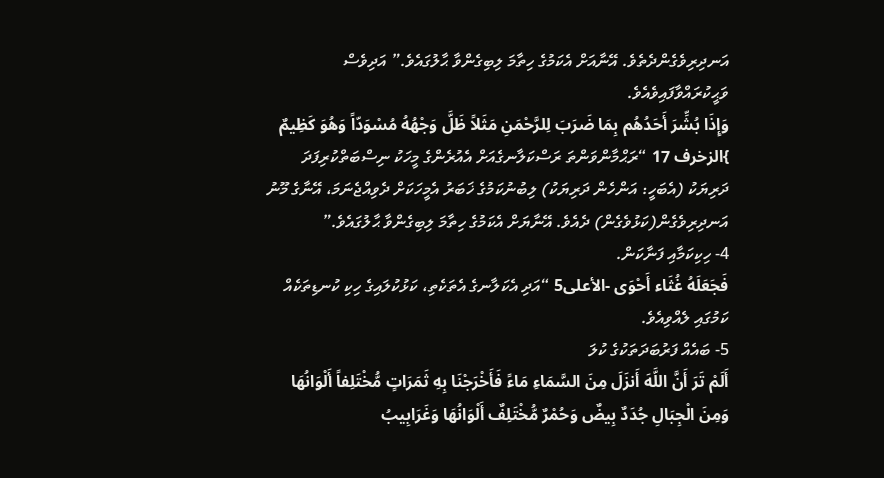އަނދިރިވެގެންދެތެވެ. އޭނާއަށް އެކަމުގެ ހިތާމަ ލިބިގެންވާ ޙާލުގައެވެ.” އަދިވެސް ވަޙީކުރައްވާފައިވެއެވެ.
وَإِذَا بُشِّرَ أَحَدُهُم بِمَا ضَرَبَ لِلرَّحْمَنِ مَثَلاً ظَلَّ وَجْهُهُ مُسْوَدّاً وَهُوَ كَظِيمٌ }الزخرف 17 “ރަޙްމާންވަންތަ ރަސްކަލާނގެއަށް އެއުރެންގެ މީހަކު ނިސްބަތްކުރިފަދަ ދަރިޔަކު (އެބަހީ: އަންހެން ދަރިޔަކު) ލިބުނުކަމުގެ ޚަބަރު އެމީހަކަށް ދެވިއްޖެނަމަ، އޭނާގެ މޫނު އަނދިރިވެގެން(ކަޅުވެގެން) ދެއެވެ. އޭނާޔަށް އެކަމުގެ ހިތާމަ ލިބިގެންވާ ޙާލުގައެވެ.”
4- ހިކިކަމާއި ފަނާކަން.
فَجَعَلَهُ غُثَاء أَحْوَى -الأعلى5 “އަދި އެކަލާނގެ އެތަކެތި، ކަޅުކުލައިގެ ހިކި ކުނޑިތަކެއް ކަމުގައި ލެއްވިއެވެ.
5- ބައެއް ފަރުބަދަތަކުގެ ކުލަ
أَلَمْ تَرَ أَنَّ اللَّهَ أَنزَلَ مِنَ السَّمَاءِ مَاءً فَأَخْرَجْنَا بِهِ ثَمَرَاتٍ مُّخْتَلِفاً أَلْوَانُهَا وَمِنَ الْجِبَالِ جُدَدٌ بِيضٌ وَحُمْرٌ مُّخْتَلِفٌ أَلْوَانُهَا وَغَرَابِيبُ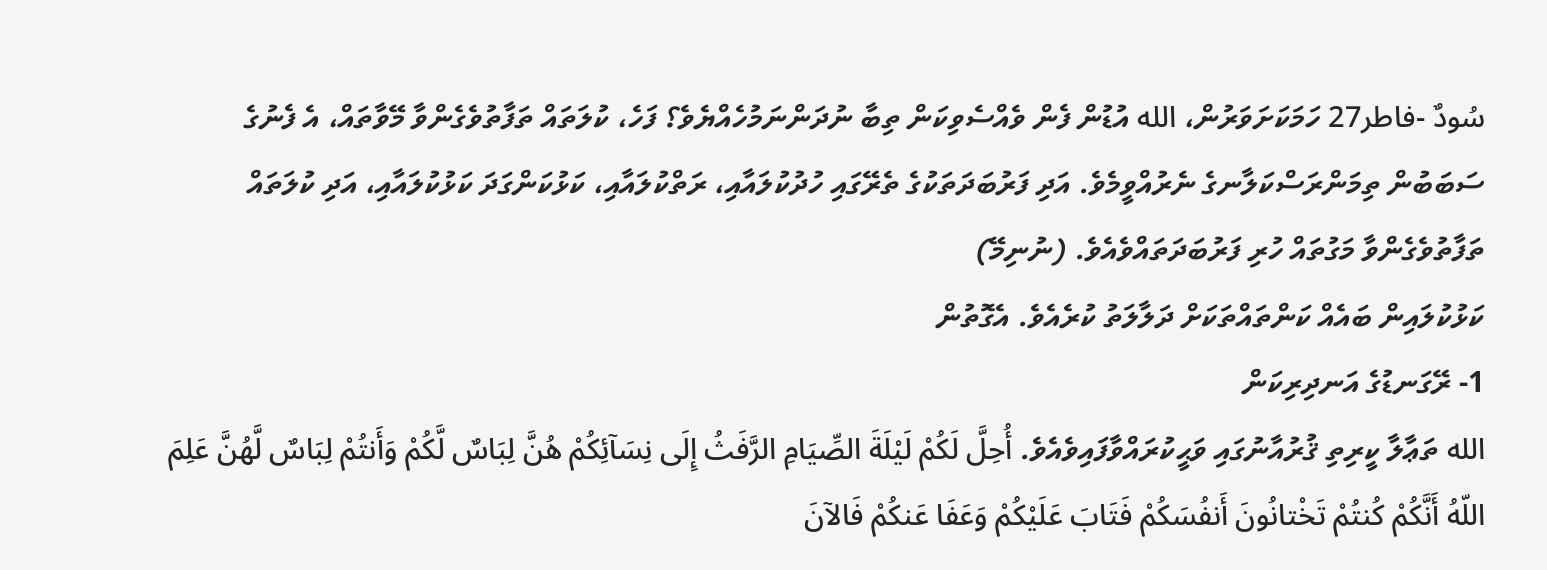سُودٌ -فاطر27 ހަމަކަށަވަރުން، الله އުޑުން ފެން ވެއްސެވިކަން ތިބާ ނުދަންނަމުހެއްޔެވެ؟ ފަހެ، ކުލަތައް ތަފާތުވެގެންވާ މޭވާތައް، އެ ފެނުގެ ސަބަބުން ތިމަންރަސްކަލާނގެ ނެރުއްވީމެވެ. އަދި ފަރުބަދަތަކުގެ ތެރޭގައި ހުދުކުލައާއި، ރަތްކުލައާއި، ކަޅުކަންގަދަ ކަޅުކުލައާއި، އަދި ކުލަތައް ތަފާތުވެގެންވާ މަގުތައް ހުރި ފަރުބަދަތައްވެއެވެ. (ނުނިމޭ)
ކަޅުކުލައިން ބައެއް ކަންތައްތަކަށް ދަލާލަތު ކުރެއެވެ. އެގޮތުން
1- ރޭގަނޑުގެ އަނދިރިކަން
الله ތަޢާލާ ކީރިތި ޤުރުއާނުގައި ވަޙީކުރައްވާފައިވެއެވެ. أُحِلَّ لَكُمْ لَيْلَةَ الصِّيَامِ الرَّفَثُ إِلَى نِسَآئِكُمْ هُنَّ لِبَاسٌ لَّكُمْ وَأَنتُمْ لِبَاسٌ لَّهُنَّ عَلِمَ اللّهُ أَنَّكُمْ كُنتُمْ تَخْتانُونَ أَنفُسَكُمْ فَتَابَ عَلَيْكُمْ وَعَفَا عَنكُمْ فَالآنَ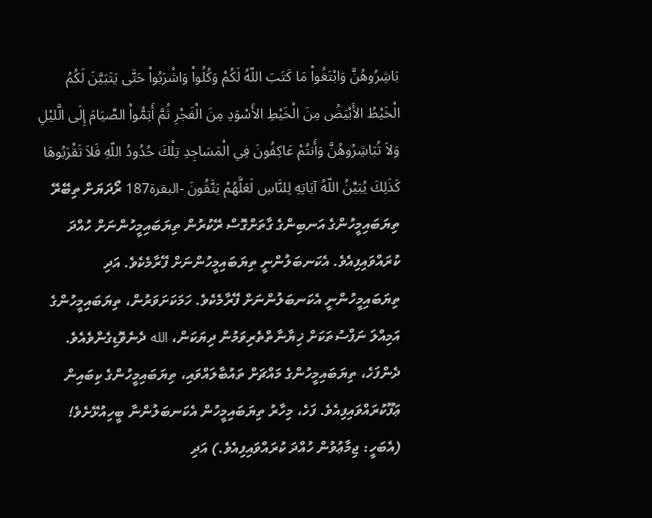بَاشِرُوهُنَّ وَابْتَغُواْ مَا كَتَبَ اللّهُ لَكُمْ وَكُلُواْ وَاشْرَبُواْ حَتَّى يَتَبَيَّنَ لَكُمُ الْخَيْطُ الأَبْيَضُ مِنَ الْخَيْطِ الأَسْوَدِ مِنَ الْفَجْرِ ثُمَّ أَتِمُّواْ الصِّيَامَ إِلَى الَّليْلِ وَلاَ تُبَاشِرُوهُنَّ وَأَنتُمْ عَاكِفُونَ فِي الْمَسَاجِدِ تِلْكَ حُدُودُ اللّهِ فَلاَ تَقْرَبُوهَا كَذَلِكَ يُبَيِّنُ اللّهُ آيَاتِهِ لِلنَّاسِ لَعَلَّهُمْ يَتَّقُونَ -البقرة187 ރޯދަޔަށް ތިބޭރޭ ތިޔަބައިމީހުންގެ އަނބިންގެ ގާތަށްގޮސް ރޭކުރުން ތިޔަބައިމީހުންނަށް ހުއްދަ ކުރައްވައިފިއެވެ. އެކަނބަލުންނީ ތިޔަބައިމީހުންނަށް ފޭރާމެކެވެ. އަދި ތިޔަބައިމީހުންނީ އެކަނބަލުންނަށް ފޭރާމެކެވެ. ހަމަކަށަވަރުން، ތިޔަބައިމީހުންގެ އަމިއްލަ ނަފްސުތަކަށް ޚިޔާނާތްތެރިވަމުން ދިޔަކަން، الله ދެނެވޮޑިގެންވެއެވެ. ދެންފަހެ، ތިޔަބައިމީހުންގެ މައްޗަށް ތައުބާލައްވައި، ތިޔަބައިމީހުންގެ ކިބައިން ޢަފޫކުރައްވައިފިއެވެ. ފަހެ، މިހާރު ތިޔަބައިމީހުން އެކަނބަލުންނާ ބީހިއުޅޭށެވެ! (އެބަހީ: ޖިމާޢުވުން ހުއްދަ ކުރައްވައިފިއެވެ.) އަދި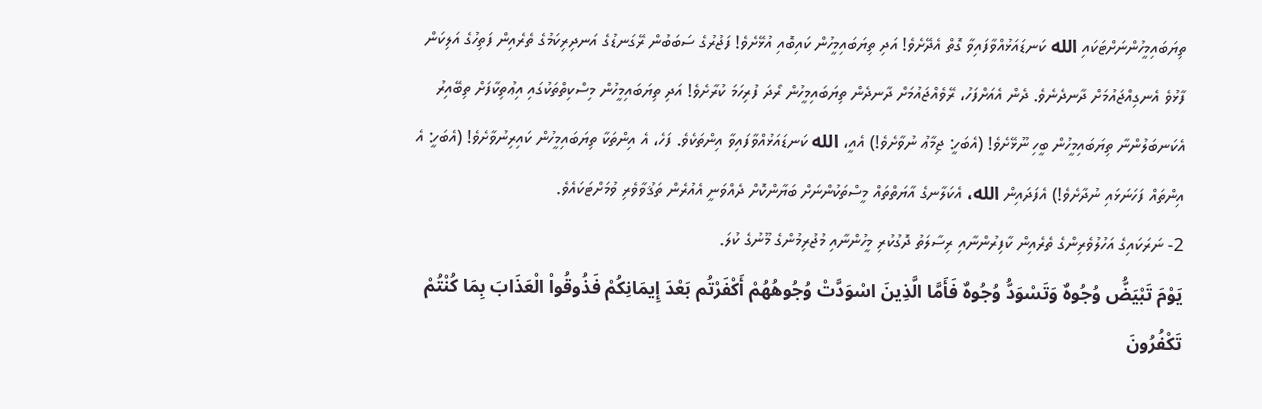ތިޔަބައިމީހުންނަށްޓަކައި الله ކަނޑައަޅުއްވާފައިވާ ގޮތް އެދޭށެވެ! އަދި ތިޔަބައިމީހުން ކައިބޮއި އުޅޭށެވެ! ފަޖުރުގެ ސަބަބުން ރޭގަނޑުގެ އަނދިރިކަމުގެ ތެރެއިން ފަތިހުގެ އަލިކަން ފާޅުވެ އެނގިއްޖައުމަށް ދާނދެނެވެ. ދެން އެއަށްފަހު، ރޭވެއްޖައުމަށް ދާނދެން ތިޔަބައިމީހުން ރޯދަ ފުރިހަމަ ކުރާށެވެ! އަދި ތިޔަބައިމީހުން މިސްކިތްތަކުގައި އިޢުތިކާފަށް ތިބޭއިރު އެކަނބަލުންނާ ތިޔަބައިމީހުން ބީހި ނޫޅޭށެވެ! (އެބަހީ: ޖިމާޢު ނުވާށެވެ!) އެއީ، الله ކަނޑައަޅުއްވާފައިވާ އިންތަކެވެ. ފަހެ، އެ އިންތަކާ ތިޔަބައިމީހުން ކައިރިނުވާށެވެ! (އެބަހީ: އެ އިންތައް ފަހަނަޅައި ނުދާށެވެ!) އެފަދައިން الله، އެކަލާނގެ އާޔަތްތައް މީސްތަކުންނަށް ބަޔާންކޮށް ދެއްވަނީ އެއުރެން ތަޤުވާވެރި ވުމަށްޓަކައެވެ.
2- ނަރަކައިގެ އަހުލުވެރިންގެ ތެރެއިން ކާފިރުންނާއި ރިސާލަތު ދޮގުކުރި މީހުންނާއި މުޖުރިމުންގެ މޫނުގެ ކުލަ.
يَوْمَ تَبْيَضُّ وُجُوهٌ وَتَسْوَدُّ وُجُوهٌ فَأَمَّا الَّذِينَ اسْوَدَّتْ وُجُوهُهُمْ أَكْفَرْتُم بَعْدَ إِيمَانِكُمْ فَذُوقُواْ الْعَذَابَ بِمَا كُنْتُمْ تَكْفُرُونَ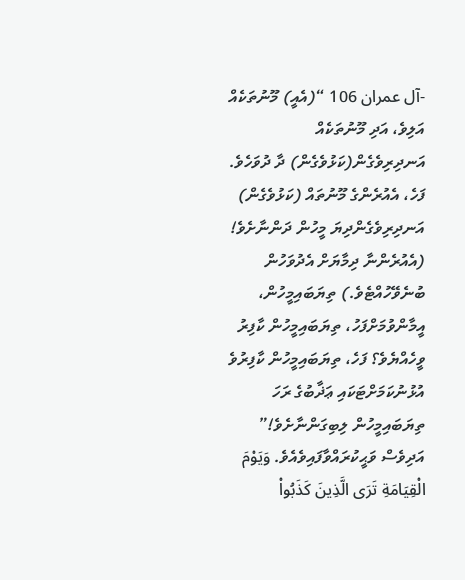-آل عمران 106 “(އެއީ) މޫނުތަކެއް އަލިވެ، އަދި މޫނުތަކެއް އަނދިރިވެގެން(ކަޅުވެގެން) ދާ ދުވަހެވެ. ފަހެ، އެއުރެންގެ މޫނުތައް (ކަޅުވެގެން) އަނދިރިވެގެންދިޔަ މީހުން ދަންނާށެވެ! (އެއުރެންނާ ދިމާޔަށް އެދުވަހުން ބުނެވޭހުއްޓެވެ.) ތިޔަބައިމީހުން، އީމާންވުމަށްފަހު، ތިޔަބައިމީހުން ކާފިރު ވީހެއްޔެވެ؟ ފަހެ، ތިޔަބައިމީހުން ކާފިރުވެ އުޅުނުކަމަށްޓަކައި ޢަޛާބުގެ ރަހަ ތިޔަބައިމީހުން ލިބިގަންނާށެވެ!” އަދިވެސް ވަޙީކުރައްވާފައިވެއެވެ. وَيَوْمَ الْقِيَامَةِ تَرَى الَّذِينَ كَذَبُواْ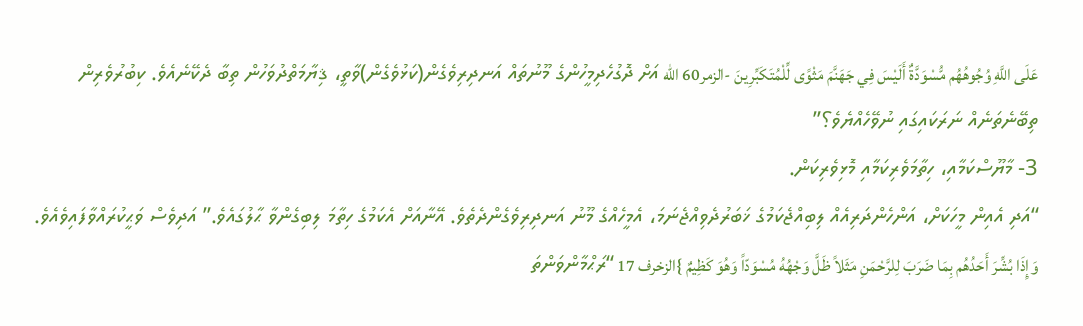عَلَى اللَّهِ وُجُوهُهُم مُّسْوَدَّةٌ أَلَيْسَ فِي جَهَنَّمَ مَثْوًى لِّلْمُتَكَبِّرِينَ -الزمر60 الله އަށް ދޮގުހެދިމީހުންގެ މޫނުތައް އަނދިރިވެގެން(ކަޅުވެގެން)ވާތީ، ޤިޔާމަތްދުވަހުން ތިބާ ދެކޭނެއެވެ. ކިބުރުވެރިން ތިބޭނެތަނެއް ނަރަކައިގައި ނުވޭހެއްޔެވެ؟”
3- މާޔޫސްކަމާއި، ހިތާމަވެރިކަމާއި މޮޅިވެރިކަން.
“އަދި އެއިން މީހަކަށް، އަންހެންދަރިއެއް ލިބިއްޖެކަމުގެ ޚަބަރުދެވިއްޖެނަމަ، އެމީހެއްގެ މޫނު އަނދިރިވެގެންދެތެވެ. އޭނާއަށް އެކަމުގެ ހިތާމަ ލިބިގެންވާ ޙާލުގައެވެ.” އަދިވެސް ވަޙީކުރައްވާފައިވެއެވެ.
وَإِذَا بُشِّرَ أَحَدُهُم بِمَا ضَرَبَ لِلرَّحْمَنِ مَثَلاً ظَلَّ وَجْهُهُ مُسْوَدّاً وَهُوَ كَظِيمٌ }الزخرف 17 “ރަޙްމާންވަންތަ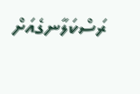ރަސްކަލާނގެއަށް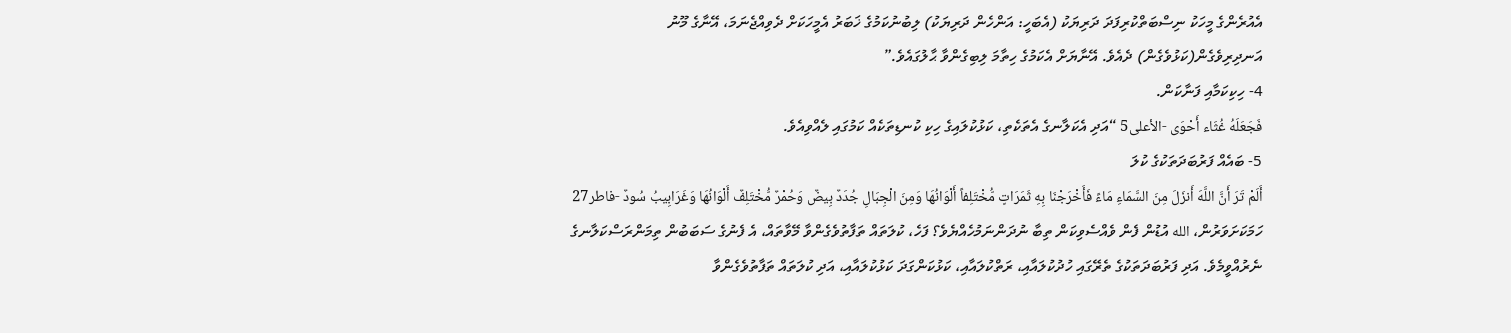އެއުރެންގެ މީހަކު ނިސްބަތްކުރިފަދަ ދަރިޔަކު (އެބަހީ: އަންހެން ދަރިޔަކު) ލިބުނުކަމުގެ ޚަބަރު އެމީހަކަށް ދެވިއްޖެނަމަ، އޭނާގެ މޫނު އަނދިރިވެގެން(ކަޅުވެގެން) ދެއެވެ. އޭނާޔަށް އެކަމުގެ ހިތާމަ ލިބިގެންވާ ޙާލުގައެވެ.”
4- ހިކިކަމާއި ފަނާކަން.
فَجَعَلَهُ غُثَاء أَحْوَى -الأعلى5 “އަދި އެކަލާނގެ އެތަކެތި، ކަޅުކުލައިގެ ހިކި ކުނޑިތަކެއް ކަމުގައި ލެއްވިއެވެ.
5- ބައެއް ފަރުބަދަތަކުގެ ކުލަ
أَلَمْ تَرَ أَنَّ اللَّهَ أَنزَلَ مِنَ السَّمَاءِ مَاءً فَأَخْرَجْنَا بِهِ ثَمَرَاتٍ مُّخْتَلِفاً أَلْوَانُهَا وَمِنَ الْجِبَالِ جُدَدٌ بِيضٌ وَحُمْرٌ مُّخْتَلِفٌ أَلْوَانُهَا وَغَرَابِيبُ سُودٌ -فاطر27 ހަމަކަށަވަރުން، الله އުޑުން ފެން ވެއްސެވިކަން ތިބާ ނުދަންނަމުހެއްޔެވެ؟ ފަހެ، ކުލަތައް ތަފާތުވެގެންވާ މޭވާތައް، އެ ފެނުގެ ސަބަބުން ތިމަންރަސްކަލާނގެ ނެރުއްވީމެވެ. އަދި ފަރުބަދަތަކުގެ ތެރޭގައި ހުދުކުލައާއި، ރަތްކުލައާއި، ކަޅުކަންގަދަ ކަޅުކުލައާއި، އަދި ކުލަތައް ތަފާތުވެގެންވާ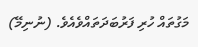މަގުތައް ހުރި ފަރުބަދަތައްވެއެވެ. (ނުނިމޭ)